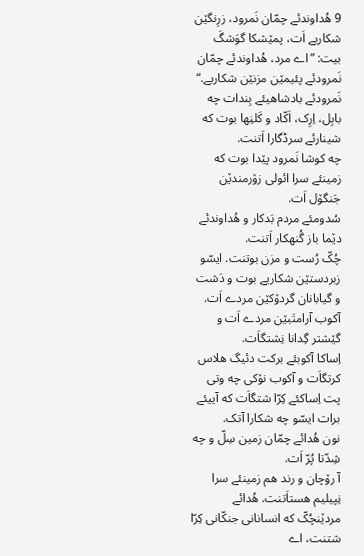9 هُداوندئے چمّان نَمرود، زرِنگێن شکاریے اَت، پمێشکا گوَشگَ بیت: ”اے مرد، هُداوندئے چمّان نَمرودئے پئیمێن مزنێن شکاریے.“
نَمرودئے بادشاهیئے بِندات چه بابِل، اِرِک، اَکّاد و کَلنِها بوت که شینارئے سرڈگارا اَتنت.
چه کوشا نَمرود پێدا بوت که زمینئے سرا ائولی زۆرمندێن جَنگۆل اَت.
سُدومئے مردم بَدکار و هُداوندئے دێما باز گُنهکار اَتنت.
چُکّ رُست و مزن بوتنت. ایسّو زبردستێن شکاریے بوت و دَشت و گیابانان گردۆکێن مردے اَت. آکوب آرامتَبێن مردے اَت و گێشتر گِدانا نِشتگاَت.
اِساکا آکوبئے برکت دئیگ هلاس کرتگاَت و آکوب نۆکی چه وتی پت اِساکئے کِرّا شتگاَت که آییئے برات ایسّو چه شکارا آتک.
نون هُدائے چمّان زمین سِلّ و چه شِدّتا پُرّ اَت.
آ رۆچان و رند هم زمینئے سرا نِپیلیم هستاَتنت. هُدائے مردێنچُکّ که انسانانی جنکّانی کِرّا شتنت، اے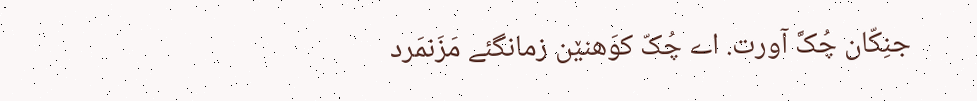جنِکّان چُکَّ آورت. اے چُکّ کوَهنێن زمانگئے مَزَنمَرد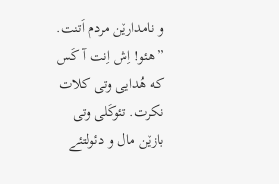و نامدارێن مردم اَتنت.
”هئو! اِش اِنت آ کَس که هُدایی وتی کلات نکرت. تئوکَلی وتی بازێن مال و دئولتئے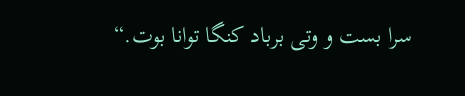سرا بست و وتی برباد کنگا توانا بوت.“